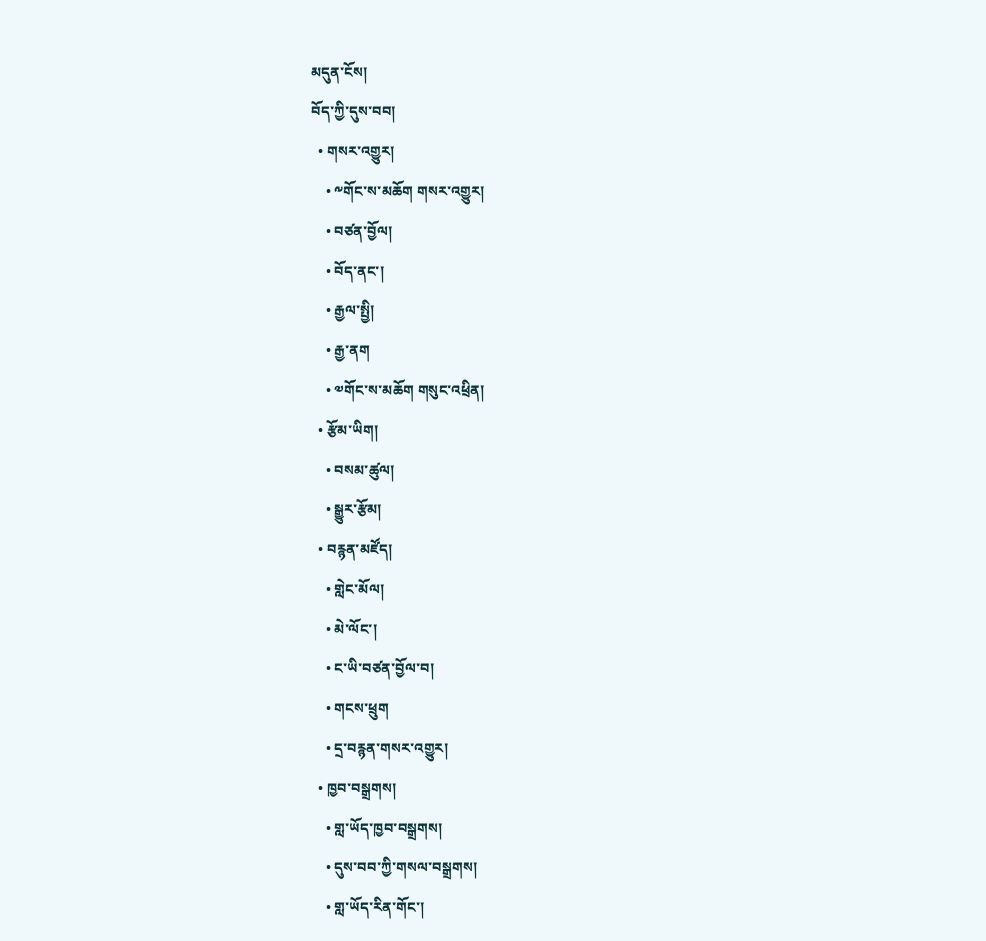མདུན་ངོས།
བོད་ཀྱི་དུས་བབ།
  • གསར་འགྱུར།
    • ༸གོང་ས་མཆོག གསར་འགྱུར།
    • བཙན་བྱོལ།
    • བོད་ནང་།
    • རྒྱལ་སྤྱི།
    • རྒྱ་ནག
    • ༧གོང་ས་མཆོག གསུང་འཕྲིན།
  • རྩོམ་ཡིག།
    • བསམ་ཚུལ།
    • སྒྱུར་རྩོམ།
  • བརྙན་མཛོད།
    • གླེང་མོལ།
    • མེ་ལོང་།
    • ང་ཡི་བཙན་བྱོལ་བ།
    • གངས་ཕྲུག
    • དྲ་བརྙན་གསར་འགྱུར།
  • ཁྱབ་བསྒྲགས།
    • གླ་ཡོད་ཁྱབ་བསྒྲགས།
    • དུས་བབ་ཀྱི་གསལ་བསྒྲགས།
    • གླ་ཡོད་རིན་གོང་།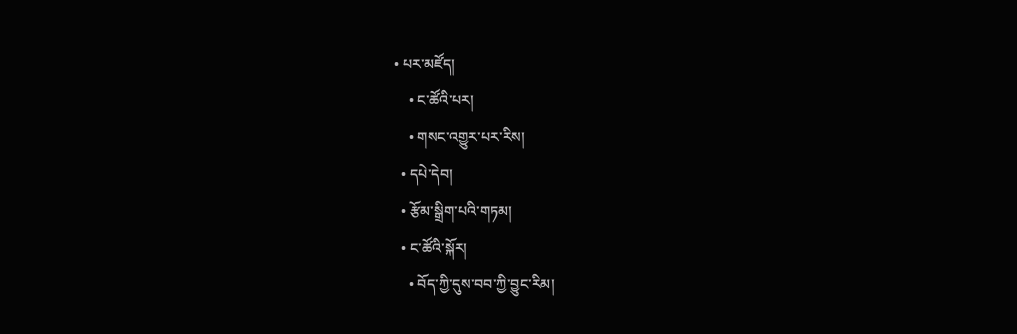• པར་མཛོད།
    • ང་ཚོའི་པར།
    • གསང་འགྱུར་པར་རིས།
  • དཔེ་དེབ།
  • རྩོམ་སྒྲིག་པའི་གཏམ།
  • ང་ཚོའི་སྐོར།
    • བོད་ཀྱི་དུས་བབ་ཀྱི་བྱུང་རིམ།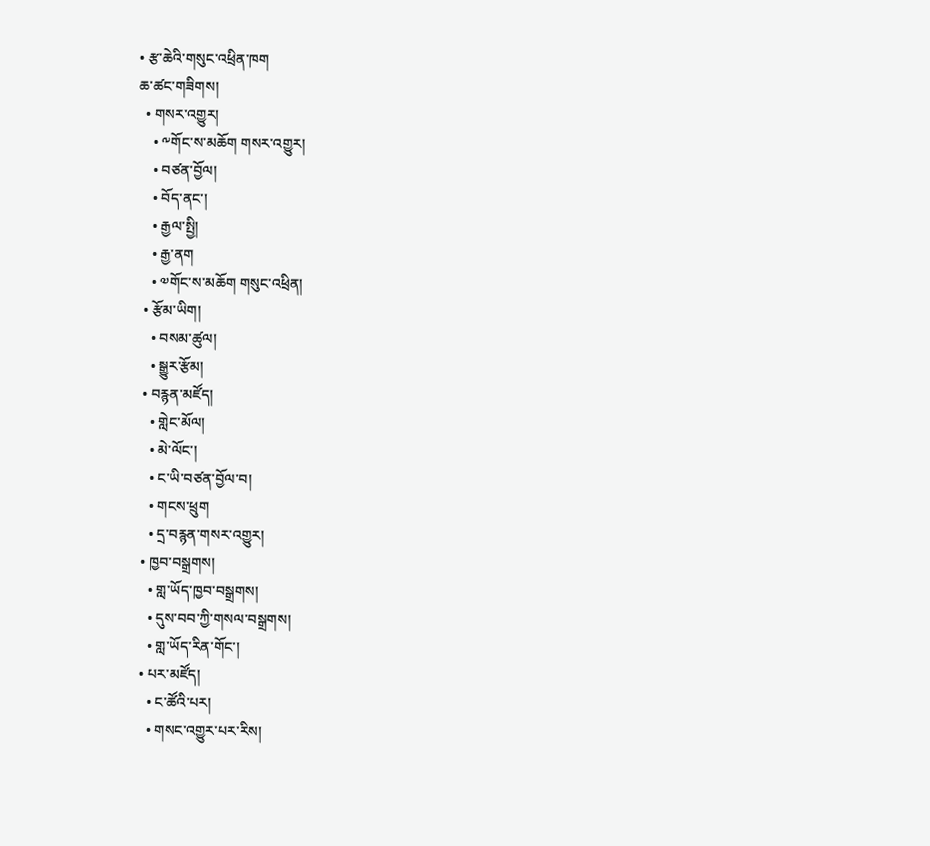• རྩ་ཆེའི་གསུང་འཕྲིན་ཁག
ཆ་ཚང་གཟིགས།
  • གསར་འགྱུར།
    • ༸གོང་ས་མཆོག གསར་འགྱུར།
    • བཙན་བྱོལ།
    • བོད་ནང་།
    • རྒྱལ་སྤྱི།
    • རྒྱ་ནག
    • ༧གོང་ས་མཆོག གསུང་འཕྲིན།
  • རྩོམ་ཡིག།
    • བསམ་ཚུལ།
    • སྒྱུར་རྩོམ།
  • བརྙན་མཛོད།
    • གླེང་མོལ།
    • མེ་ལོང་།
    • ང་ཡི་བཙན་བྱོལ་བ།
    • གངས་ཕྲུག
    • དྲ་བརྙན་གསར་འགྱུར།
  • ཁྱབ་བསྒྲགས།
    • གླ་ཡོད་ཁྱབ་བསྒྲགས།
    • དུས་བབ་ཀྱི་གསལ་བསྒྲགས།
    • གླ་ཡོད་རིན་གོང་།
  • པར་མཛོད།
    • ང་ཚོའི་པར།
    • གསང་འགྱུར་པར་རིས།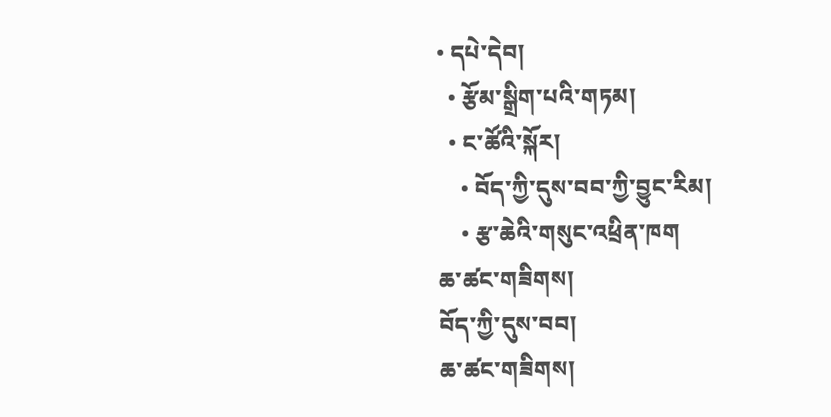• དཔེ་དེབ།
  • རྩོམ་སྒྲིག་པའི་གཏམ།
  • ང་ཚོའི་སྐོར།
    • བོད་ཀྱི་དུས་བབ་ཀྱི་བྱུང་རིམ།
    • རྩ་ཆེའི་གསུང་འཕྲིན་ཁག
ཆ་ཚང་གཟིགས།
བོད་ཀྱི་དུས་བབ།
ཆ་ཚང་གཟིགས།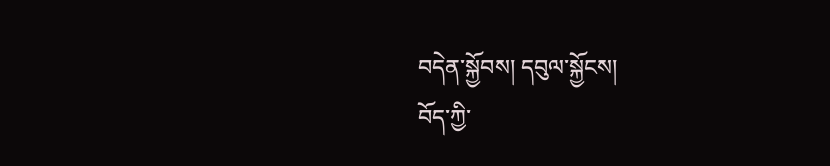བདེན་སྐྱོབས། དབུལ་སྐྱོངས།
བོད་ཀྱི་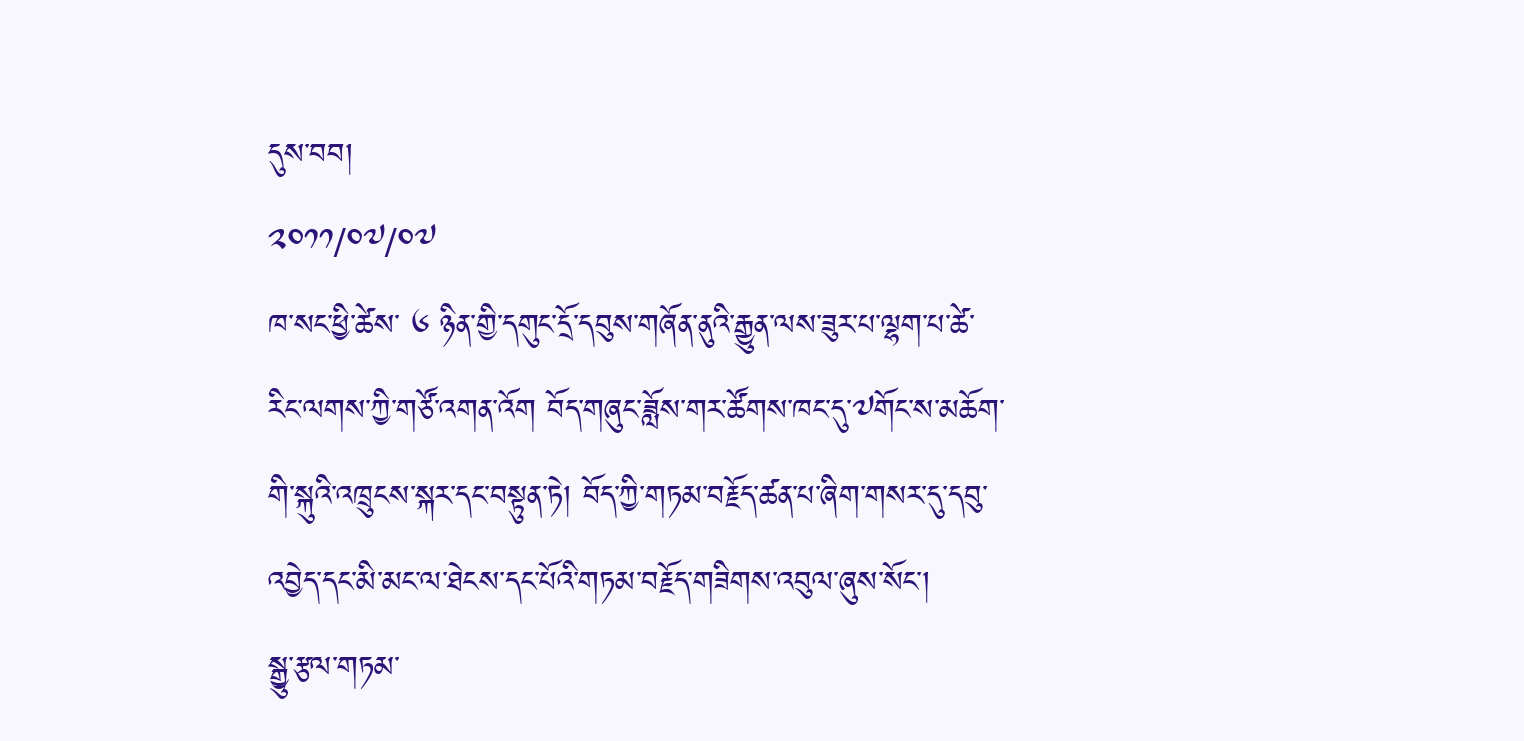དུས་བབ།
༢༠༡༡/༠༧/༠༧
ཁ་སང་ཕྱི་ཚེས་ ༦ ཉིན་གྱི་དགུང་དྲོ་དབུས་གཞོན་ནུའི་རྒྱུན་ལས་ཟུར་པ་ལྷག་པ་ཚེ་རིང་ལགས་ཀྱི་གཙོ་འགན་འོག བོད་གཞུང་ཟློས་གར་ཚོགས་ཁང་དུ་༧གོང་ས་མཆོག་གི་སྐུའི་འཁྲུངས་སྐར་དང་བསྟུན་ཏེ། བོད་ཀྱི་གཏམ་བརྗོད་ཚན་པ་ཞིག་གསར་དུ་དབུ་འབྱེད་དང་མི་མང་ལ་ཐེངས་དང་པོའི་གཏམ་བརྗོད་གཟིགས་འབུལ་ཞུས་སོང་།
སྒྱུ་རྩལ་གཏམ་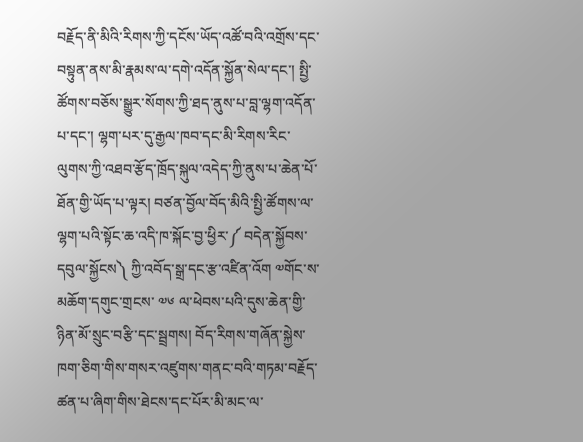བརྗོད་ནི་མིའི་རིགས་ཀྱི་དངོས་ཡོད་འཚོ་བའི་འགྲོས་དང་བསྟུན་ནས་མི་རྣམས་ལ་དགེ་འདོན་སྐྱོན་སེལ་དང་། སྤྱི་ཚོགས་བཅོས་སྒྱུར་སོགས་ཀྱི་ཐད་ནུས་པ་བླ་ལྷག་འདོན་པ་དང་། ལྷག་པར་དུ་རྒྱལ་ཁབ་དང་མི་རིགས་རིང་ལུགས་ཀྱི་འཐབ་རྩོད་ཁྲོད་སྐུལ་འདེད་ཀྱི་ནུས་པ་ཆེན་པོ་ཐོན་གྱི་ཡོད་པ་ལྟར། བཙན་བྱོལ་བོད་མིའི་སྤྱི་ཚོགས་ལ་ལྷག་པའི་སྟོང་ཆ་འདི་ཁ་སྐོང་བྱ་ཕྱིར་༼ བདེན་སྐྱོབས་དབུལ་སྐྱོངས༽ ཀྱི་འབོད་སྒྲ་དང་རྩ་འཛིན་འོག ༧གོང་ས་མཆོག་དགུང་གྲངས་ ༧༦ ལ་ཕེབས་པའི་དུས་ཆེན་གྱི་ཉིན་མོ་སྲུང་བརྩི་དང་སྦྲགས། བོད་རིགས་གཞོན་སྐྱེས་ཁག་ཅིག་གིས་གསར་འཛུགས་གནང་བའི་གཏམ་བརྗོད་ཚན་པ་ཞིག་གིས་ཐེངས་དང་པོར་མི་མང་ལ་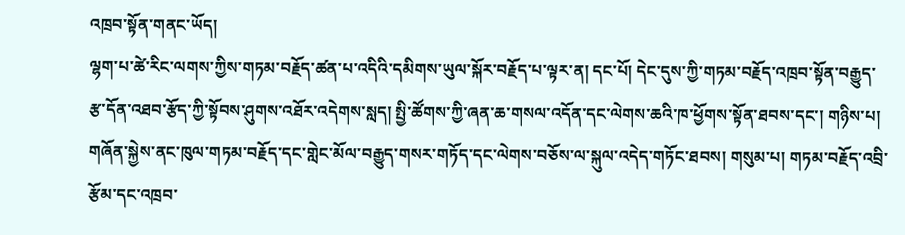འཁྲབ་སྟོན་གནང་ཡོད།
ལྷག་པ་ཚེ་རིང་ལགས་ཀྱིས་གཏམ་བརྗོད་ཚན་པ་འདིའི་དམིགས་ཡུལ་སྐོར་བརྗོད་པ་ལྟར་ན། དང་པོ། དེང་དུས་ཀྱི་གཏམ་བརྗོད་འཁྲབ་སྟོན་བརྒྱུད་རྩ་དོན་འཐབ་རྩོད་ཀྱི་སྟོབས་ཤུགས་འཐོར་འདེགས་སླད། སྤྱི་ཚོགས་ཀྱི་ཞན་ཆ་གསལ་འདོན་དང་ལེགས་ཆའི་ཁ་ཕྱོགས་སྟོན་ཐབས་དང་། གཉིས་པ། གཞོན་སྐྱེས་ནང་ཁུལ་གཏམ་བརྗོད་དང་གླེང་མོལ་བརྒྱུད་གསར་གཏོད་དང་ལེགས་བཅོས་ལ་སྐུལ་འདེད་གཏོང་ཐབས། གསུམ་པ། གཏམ་བརྗོད་འབྲི་རྩོམ་དང་འཁྲབ་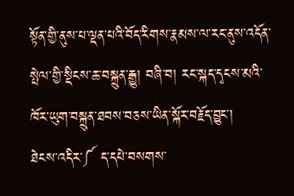སྟོན་གྱི་ནུས་པ་ལྡན་པའི་བོད་རིགས་རྣམས་ལ་རང་ནུས་འདོན་སྤེལ་གྱི་སྡིངས་ཆ་བསྐྲུན་རྒྱུ། བཞི་བ། རང་སྐད་དྭངས་མའི་ཁོར་ཡུག་བསྐྲུན་ཐབས་བཅས་ཡིན་སྐོར་བརྗོད་བྱུང་།
ཐེངས་འདིར་༼ ད་དཔེ་བསགས་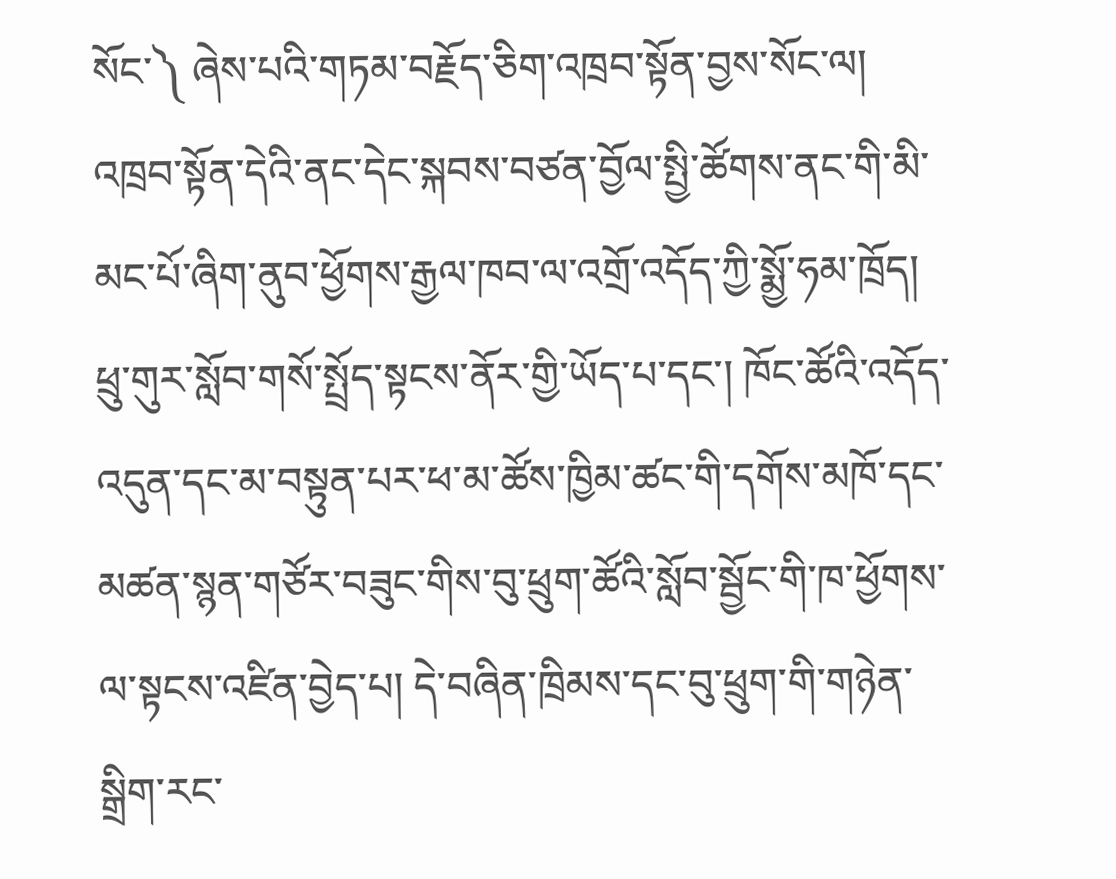སོང་༽ ཞེས་པའི་གཏམ་བརྗོད་ཅིག་འཁྲབ་སྟོན་བྱས་སོང་ལ། འཁྲབ་སྟོན་དེའི་ནང་དེང་སྐབས་བཙན་བྱོལ་སྤྱི་ཚོགས་ནང་གི་མི་མང་པོ་ཞིག་ནུབ་ཕྱོགས་རྒྱལ་ཁབ་ལ་འགྲོ་འདོད་ཀྱི་སྨྱོ་ཧམ་ཁྲོད། ཕྲུ་གུར་སློབ་གསོ་སྤྲོད་སྟངས་ནོར་གྱི་ཡོད་པ་དང་། ཁོང་ཚོའི་འདོད་འདུན་དང་མ་བསྟུན་པར་ཕ་མ་ཚོས་ཁྱིམ་ཚང་གི་དགོས་མཁོ་དང་མཚན་སྙན་གཙོར་བཟུང་གིས་བུ་ཕྲུག་ཚོའི་སློབ་སྦྱོང་གི་ཁ་ཕྱོགས་ལ་སྟངས་འཛིན་བྱེད་པ། དེ་བཞིན་ཁྲིམས་དང་བུ་ཕྲུག་གི་གཉེན་སྒྲིག་རང་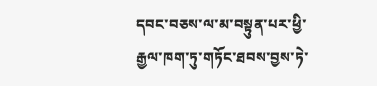དབང་བཅས་ལ་མ་བསྟུན་པར་ཕྱི་རྒྱལ་ཁག་ཏུ་གཏོང་ཐབས་བྱས་ཏེ་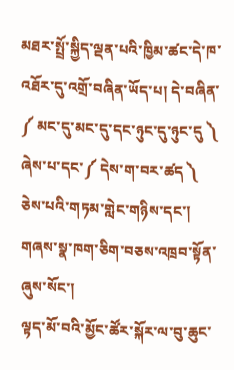མཐར་སྤྲོ་སྐྱིད་ལྡན་པའི་ཁྱིམ་ཚང་དེ་ཁ་འཐོར་དུ་འགྲོ་བཞིན་ཡོད་པ། དེ་བཞིན་ ༼ མང་དུ་མང་དུ་དང་ཉུང་དུ་ཉུང་དུ ༽ ཞེས་པ་དང་༼ དེས་ག་བར་ཚད ༽ ཅེས་པའི་གཏམ་གླེང་གཉིས་དང་། གཞས་སྣ་ཁག་ཅིག་བཅས་འཁྲབ་སྟོན་ཞུས་སོང་།
ལྟད་མོ་བའི་མྱོང་ཚོར་སྐོར་ལ་བུ་ཆུང་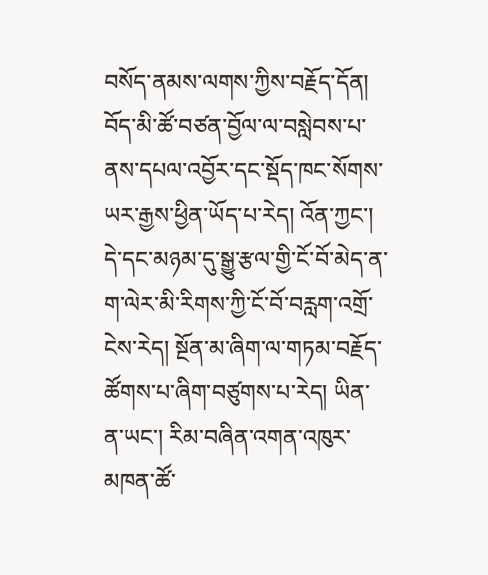བསོད་ནམས་ལགས་ཀྱིས་བརྗོད་དོན། བོད་མི་ཚོ་བཙན་བྱོལ་ལ་བསླེབས་པ་ནས་དཔལ་འབྱོར་དང་སྡོད་ཁང་སོགས་ཡར་རྒྱས་ཕྱིན་ཡོད་པ་རེད། འོན་ཀྱང་། དེ་དང་མཉམ་དུ་སྒྱུ་རྩལ་གྱི་ངོ་བོ་མེད་ན་ག་ལེར་མི་རིགས་ཀྱི་ངོ་བོ་བརླག་འགྲོ་ངེས་རེད། སྔོན་མ་ཞིག་ལ་གཏམ་བརྗོད་ཚོགས་པ་ཞིག་བཙུགས་པ་རེད། ཡིན་ན་ཡང་། རིམ་བཞིན་འགན་འཁུར་མཁན་ཚོ་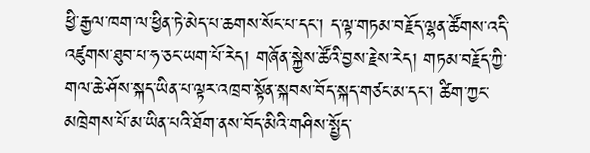ཕྱི་རྒྱལ་ཁག་ལ་ཕྱིན་ཏེ་མེད་པ་ཆགས་སོང་པ་དང་། ད་ལྟ་གཏམ་བརྗོད་ལྷན་ཚོགས་འདི་འཛུགས་ཐུབ་པ་ཧ་ཅང་ཡག་པོ་རེད། གཞོན་སྐྱེས་ཚོའི་བྱས་རྗེས་རེད། གཏམ་བརྗོད་ཀྱི་གལ་ཆེ་ཤོས་སྐད་ཡིན་པ་ལྟར་འཁྲབ་སྟོན་སྐབས་བོད་སྐད་གཙང་མ་དང་། ཚིག་ཀྱང་མཁྲེགས་པོ་མ་ཡིན་པའི་ཐོག་ནས་བོད་མིའི་གཤིས་སྤྱོད་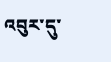འབུར་དུ་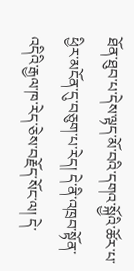ཐོན་ཐུབ་པ་དེས་ལྟད་མོ་བའི་དགའ་སྐྱོའི་ཚོར་པ་ཕྱིར་མངོན་དུ་བཅུག་པ་རེད། དེ་ནི་འཁྲབ་སྟོན་འདིའི་རྒྱལ་ཁ་རེད་ཅེས་བརྗོད་སོང་ལ། དེ་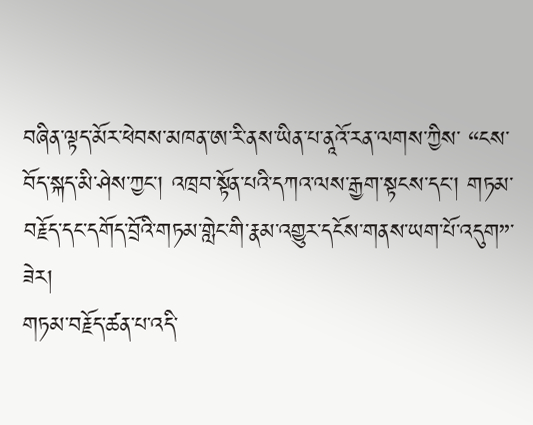བཞིན་ལྟད་མོར་ཕེབས་མཁན་ཨ་རི་ནས་ཡིན་པ་ནཱའོ་རན་ལགས་ཀྱིས་ “ངས་བོད་སྐད་མི་ཤེས་ཀྱང་། འཁྲབ་སྟོན་པའི་དཀའ་ལས་རྒྱག་སྟངས་དང་། གཏམ་བརྗོད་དང་དགོད་བྲོའི་གཏམ་གླེང་གི་རྣམ་འགྱུར་དངོས་གནས་ཡག་པོ་འདུག”་ཟེར།
གཏམ་བརྗོད་ཚན་པ་འདི་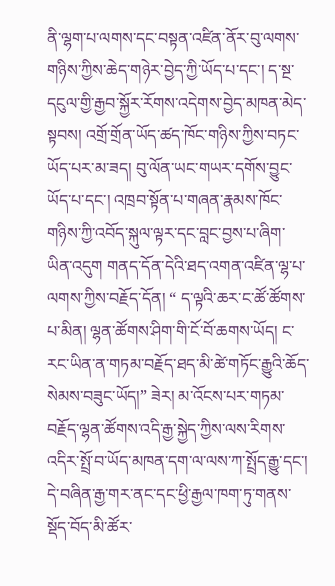ནི་ལྷག་པ་ལགས་དང་བསྟན་འཛིན་ནོར་བུ་ལགས་གཉིས་ཀྱིས་ཆེད་གཉེར་བྱེད་ཀྱི་ཡོད་པ་དང་། ད་སྔ་དངུལ་གྱི་རྒྱབ་སྐྱོར་རོགས་འདེགས་བྱེད་མཁན་མེད་སྟབས། འགྲོ་གྲོན་ཡོད་ཚད་ཁོང་གཉིས་ཀྱིས་བཏང་ཡོད་པར་མ་ཟད། བུ་ལོན་ཡང་གཡར་དགོས་བྱུང་ཡོད་པ་དང་། འཁྲབ་སྟོན་པ་གཞན་རྣམས་ཁོང་གཉིས་ཀྱི་འབོད་སྐུལ་ལྟར་དང་བླང་བྱས་པ་ཞིག་ཡིན་འདུག གནད་དོན་དེའི་ཐད་འགན་འཛིན་ལྷ་པ་ལགས་ཀྱིས་བརྗོད་དོན། “ ད་ལྟའི་ཆར་ང་ཚོ་ཚོགས་པ་མིན། ལྷན་ཚོགས་ཤིག་གི་ངོ་བོ་ཆགས་ཡོད། ང་རང་ཡིན་ན་གཏམ་བརྗོད་ཐད་མི་ཚེ་གཏོང་རྒྱུའི་ཆོད་སེམས་བཟུང་ཡོད།” ཟེར། མ་འོངས་པར་གཏམ་བརྗོད་ལྷན་ཚོགས་འདི་རྒྱ་སྐྱེད་ཀྱིས་ལས་རིགས་འདིར་སྤྲོ་བ་ཡོད་མཁན་དག་ལ་ལས་ཀ་སྤྲོད་རྒྱུ་དང་། དེ་བཞིན་རྒྱ་གར་ནང་དང་ཕྱི་རྒྱལ་ཁག་ཏུ་གནས་སྡོད་བོད་མི་ཚོར་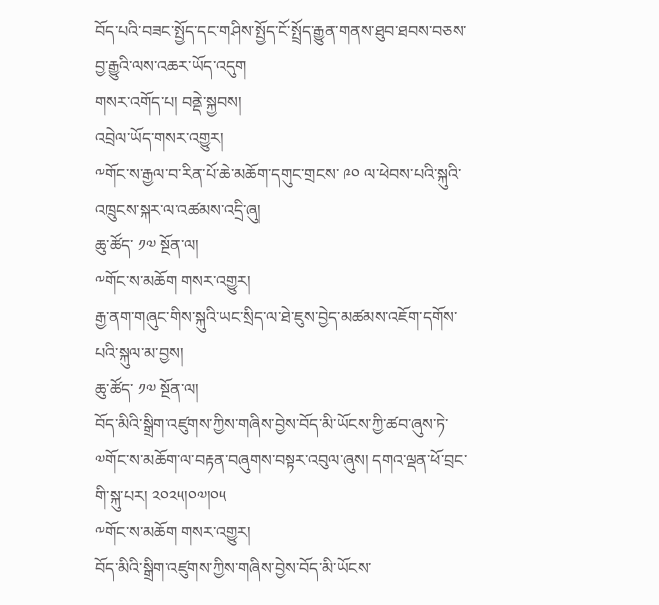བོད་པའི་བཟང་སྤྱོད་དང་གཤིས་སྤྱོད་ངོ་སྤྲོད་རྒྱུན་གནས་ཐུབ་ཐབས་བཅས་བྱ་རྒྱུའི་ལས་འཆར་ཡོད་འདུག
གསར་འགོད་པ། བནྡེ་སྐྱབས།
འབྲེལ་ཡོད་གསར་འགྱུར།
༸གོང་ས་རྒྱལ་བ་རིན་པོ་ཆེ་མཆོག་དགུང་གྲངས་ ༩༠ ལ་ཕེབས་པའི་སྐུའི་འཁྲུངས་སྐར་ལ་འཚམས་འདྲི་ཞུ།
ཆུ་ཚོད་ ༡༧ སྔོན་ལ།
༸གོང་ས་མཆོག གསར་འགྱུར།
རྒྱ་ནག་གཞུང་གིས་སྐུའི་ཡང་སྲིད་ལ་ཐེ་ཇུས་བྱེད་མཚམས་འཇོག་དགོས་པའི་སྐུལ་མ་བྱས།
ཆུ་ཚོད་ ༡༧ སྔོན་ལ།
བོད་མིའི་སྒྲིག་འཛུགས་ཀྱིས་གཞིས་བྱེས་བོད་མི་ཡོངས་ཀྱི་ཚབ་ཞུས་ཏེ་༧གོང་ས་མཆོག་ལ་བརྟན་བཞུགས་བསྟར་འབུལ་ཞུས། དགའ་ལྡན་ཕོ་བྲང་གི་སྐུ་པར། ༢༠༢༥།༠༧།༠༥
༸གོང་ས་མཆོག གསར་འགྱུར།
བོད་མིའི་སྒྲིག་འཛུགས་ཀྱིས་གཞིས་བྱེས་བོད་མི་ཡོངས་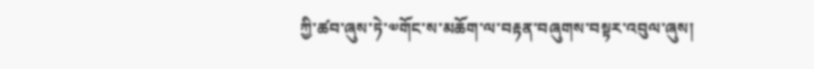ཀྱི་ཚབ་ཞུས་ཏེ་༧གོང་ས་མཆོག་ལ་བརྟན་བཞུགས་བསྟར་འབུལ་ཞུས།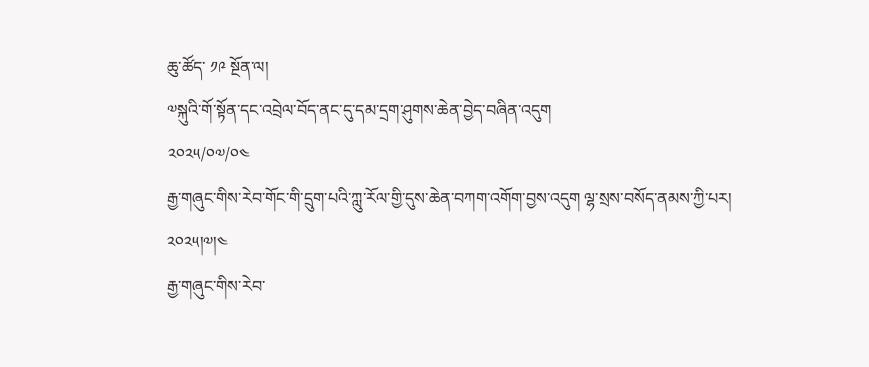ཆུ་ཚོད་ ༡༩ སྔོན་ལ།
༧སྐུའི་གོ་སྟོན་དང་འབྲེལ་བོད་ནང་དུ་དམ་དྲག་ཤུགས་ཆེན་བྱེད་བཞིན་འདུག
༢༠༢༥/༠༧/༠༤
རྒྱ་གཞུང་གིས་རེབ་གོང་གི་དྲུག་པའི་ཀླུ་རོལ་གྱི་དུས་ཆེན་བཀག་འགོག་བྱས་འདུག ལྷ་སྲས་བསོད་ནམས་ཀྱི་པར། ༢༠༢༥།༧།༤
རྒྱ་གཞུང་གིས་རེབ་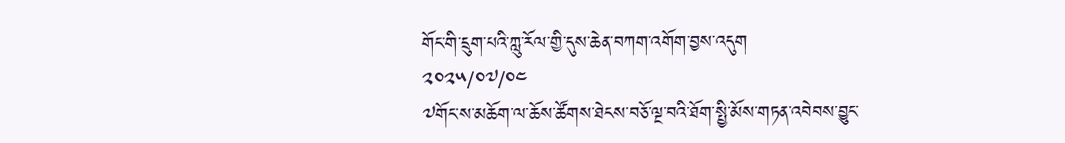གོང་གི་དྲུག་པའི་ཀླུ་རོལ་གྱི་དུས་ཆེན་བཀག་འགོག་བྱས་འདུག
༢༠༢༥/༠༧/༠༤
༧གོང་ས་མཆོག་ལ་ཆོས་ཚོགས་ཐེངས་བཅོ་ལྔ་བའི་ཐོག་སྤྱི་མོས་གཏན་འབེབས་བྱུང་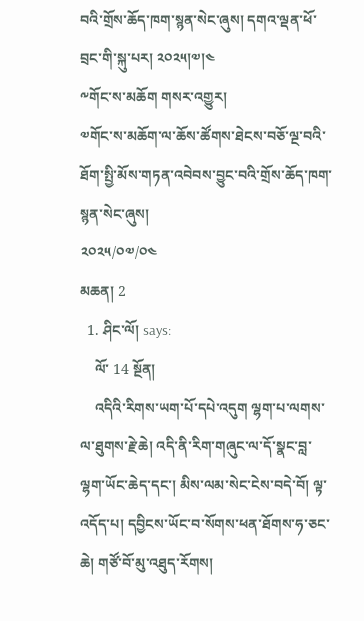བའི་གྲོས་ཆོད་ཁག་སྙན་སེང་ཞུས། དགའ་ལྡན་ཕོ་བྲང་གི་སྐུ་པར། ༢༠༢༥།༧།༤
༸གོང་ས་མཆོག གསར་འགྱུར།
༧གོང་ས་མཆོག་ལ་ཆོས་ཚོགས་ཐེངས་བཅོ་ལྔ་བའི་ཐོག་སྤྱི་མོས་གཏན་འབེབས་བྱུང་བའི་གྲོས་ཆོད་ཁག་སྙན་སེང་ཞུས།
༢༠༢༥/༠༧/༠༤
མཆན། 2
  1. ཤིང་ལོ། says:
    ལོ་ 14 སྔོན།
    འདིའི་རིགས་ཡག་པོ་དཔེ་འདུག ལྷག་པ་ལགས་ལ་ཐུགས་རྗེ་ཆེ། འདི་ནི་རིག་གཞུང་ལ་དོ་སྣང་བླ་ལྷག་ཡོང་ཆེད་དང་། མིས་ལམ་སེང་ངེས་བདེ་བོ། ལྟ་འདོད་པ། དབྱིངས་ཡོང་བ་སོགས་ཕན་ཐོགས་ཧ་ཅང་ཆེ། གཙོ་བོ་མུ་འཐུད་རོགས།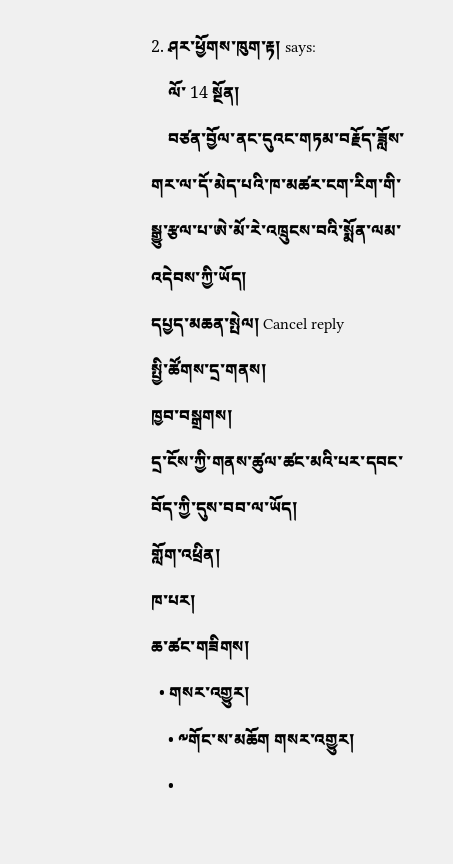2. ཤར་ཕྱོགས་ཁུག་རྟ། says:
    ལོ་ 14 སྔོན།
    བཙན་བྱོལ་ནང་དུའང་གཏམ་བརྗོད་ཟློས་གར་ལ་དོ་མེད་པའི་ཁ་མཚར་ངག་རིག་གི་སྒྱུ་རྩལ་པ་ཨེ་མོ་རེ་འཁྲུངས་བའི་སྨོན་ལམ་འདེབས་ཀྱི་ཡོད།
དཔྱད་མཆན་སྤེལ། Cancel reply
སྤྱི་ཚོགས་དྲ་གནས།
ཁྱབ་བསྒྲགས།
དྲ་ངོས་ཀྱི་གནས་ཚུལ་ཚང་མའི་པར་དབང་བོད་ཀྱི་དུས་བབ་ལ་ཡོད།
གློག་འཕྲིན།
ཁ་པར།
ཆ་ཚང་གཟིགས།
  • གསར་འགྱུར།
    • ༸གོང་ས་མཆོག གསར་འགྱུར།
    •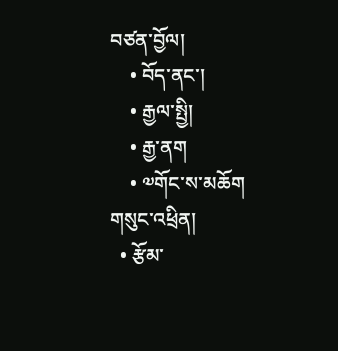བཙན་བྱོལ།
    • བོད་ནང་།
    • རྒྱལ་སྤྱི།
    • རྒྱ་ནག
    • ༧གོང་ས་མཆོག གསུང་འཕྲིན།
  • རྩོམ་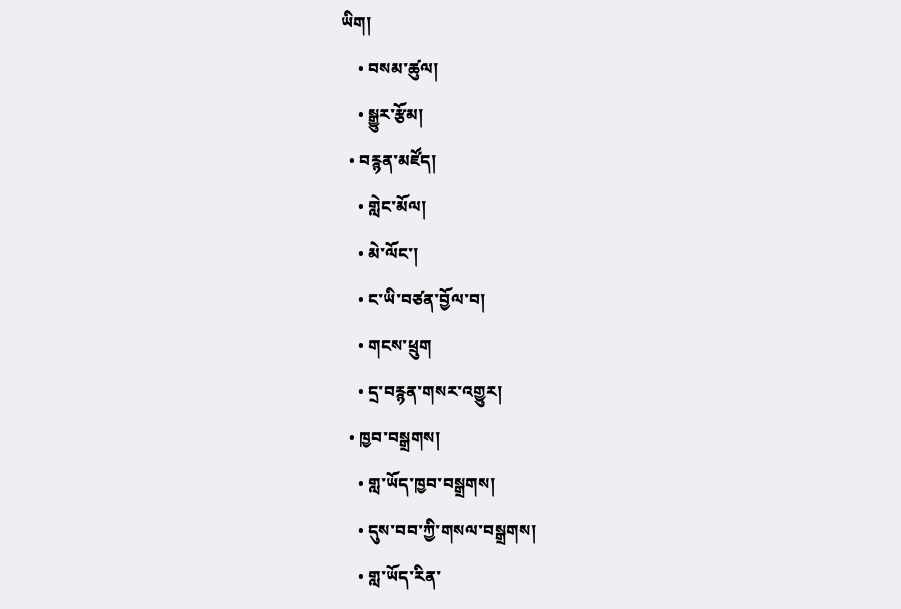ཡིག།
    • བསམ་ཚུལ།
    • སྒྱུར་རྩོམ།
  • བརྙན་མཛོད།
    • གླེང་མོལ།
    • མེ་ལོང་།
    • ང་ཡི་བཙན་བྱོལ་བ།
    • གངས་ཕྲུག
    • དྲ་བརྙན་གསར་འགྱུར།
  • ཁྱབ་བསྒྲགས།
    • གླ་ཡོད་ཁྱབ་བསྒྲགས།
    • དུས་བབ་ཀྱི་གསལ་བསྒྲགས།
    • གླ་ཡོད་རིན་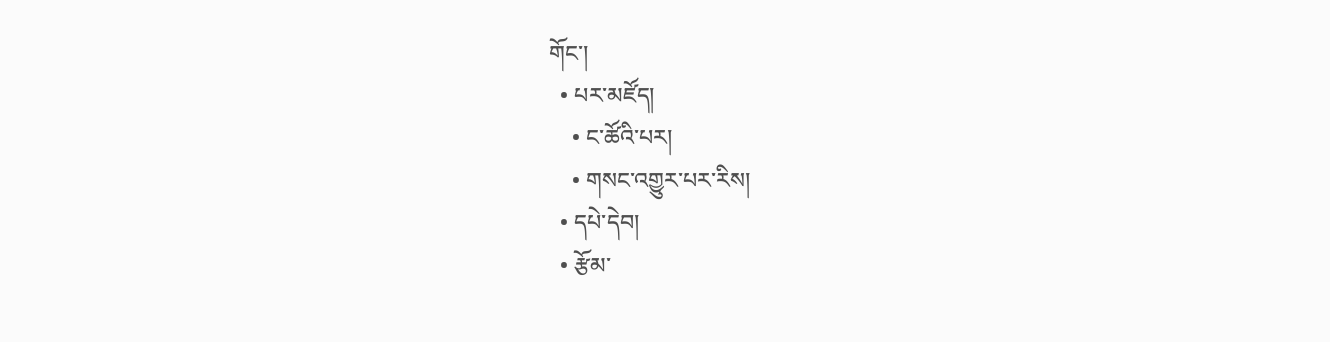གོང་།
  • པར་མཛོད།
    • ང་ཚོའི་པར།
    • གསང་འགྱུར་པར་རིས།
  • དཔེ་དེབ།
  • རྩོམ་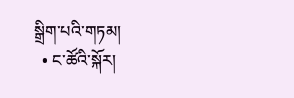སྒྲིག་པའི་གཏམ།
  • ང་ཚོའི་སྐོར།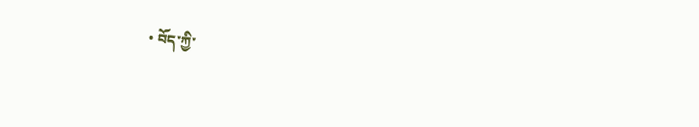• བོད་ཀྱི་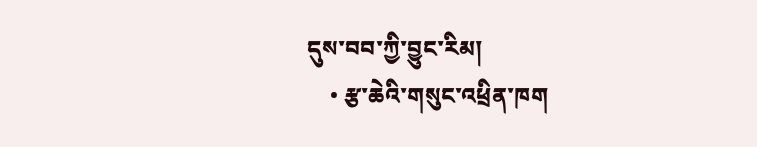དུས་བབ་ཀྱི་བྱུང་རིམ།
    • རྩ་ཆེའི་གསུང་འཕྲིན་ཁག